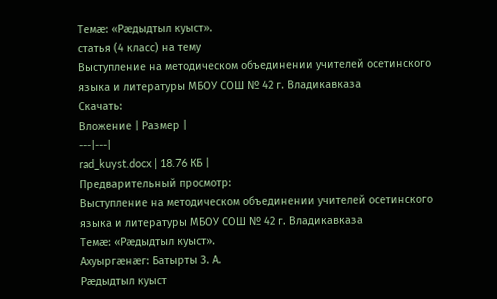Темæ: «Рæдыдтыл куыст».
статья (4 класс) на тему
Выступление на методическом объединении учителей осетинского языка и литературы МБОУ СОШ № 42 г. Владикавказа
Скачать:
Вложение | Размер |
---|---|
rad_kuyst.docx | 18.76 КБ |
Предварительный просмотр:
Выступление на методическом объединении учителей осетинского языка и литературы МБОУ СОШ № 42 г. Владикавказа
Темæ: «Рæдыдтыл куыст».
Ахуыргæнæг: Батырты З. А.
Рæдыдтыл куыст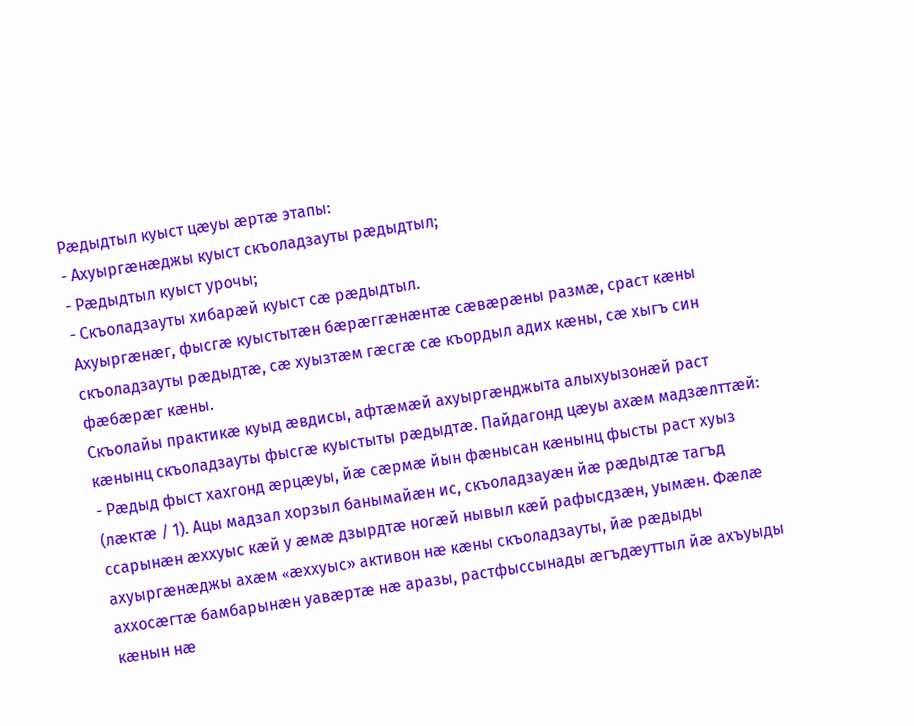Рæдыдтыл куыст цæуы æртæ этапы:
- Ахуыргæнæджы куыст скъоладзауты рæдыдтыл;
- Рæдыдтыл куыст урочы;
- Скъоладзауты хибарæй куыст сæ рæдыдтыл.
Ахуыргæнæг, фысгæ куыстытæн бæрæггæнæнтæ сæвæрæны размæ, сраст кæны скъоладзауты рæдыдтæ, сæ хуызтæм гæсгæ сæ къордыл адих кæны, сæ хыгъ син фæбæрæг кæны.
Скъолайы практикæ куыд æвдисы, афтæмæй ахуыргæнджыта алыхуызонæй раст кæнынц скъоладзауты фысгæ куыстыты рæдыдтæ. Пайдагонд цæуы ахæм мадзæлттæй:
- Рæдыд фыст хахгонд æрцæуы, йæ сæрмæ йын фæнысан кæнынц фысты раст хуыз (лæктæ / 1). Ацы мадзал хорзыл банымайæн ис, скъоладзауæн йæ рæдыдтæ тагъд ссарынæн æххуыс кæй у æмæ дзырдтæ ногæй нывыл кæй рафысдзæн, уымæн. Фæлæ ахуыргæнæджы ахæм «æххуыс» активон нæ кæны скъоладзауты, йæ рæдыды аххосæгтæ бамбарынæн уавæртæ нæ аразы, растфыссынады æгъдæуттыл йæ ахъуыды кæнын нæ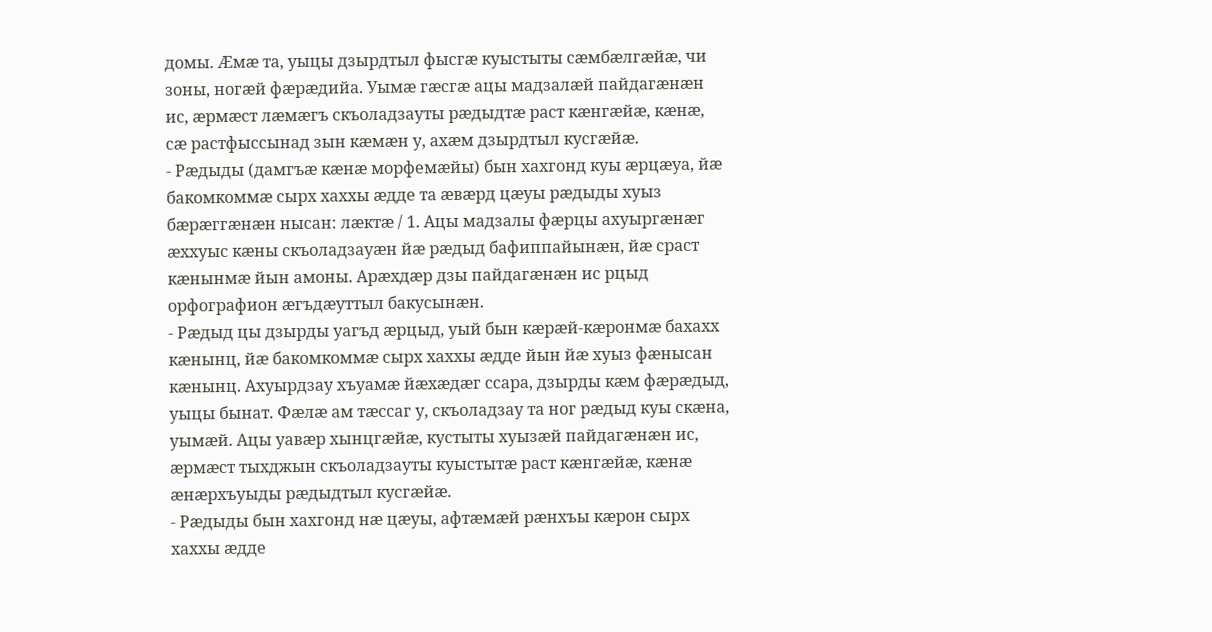домы. Æмæ та, уыцы дзырдтыл фысгæ куыстыты сæмбæлгæйæ, чи зоны, ногæй фæрæдийа. Уымæ гæсгæ ацы мадзалæй пайдагæнæн ис, æрмæст лæмæгъ скъоладзауты рæдыдтæ раст кæнгæйæ, кæнæ, сæ растфыссынад зын кæмæн у, ахæм дзырдтыл кусгæйæ.
- Рæдыды (дамгъæ кæнæ морфемæйы) бын хахгонд куы æрцæуа, йæ бакомкоммæ сырх хаххы æдде та æвæрд цæуы рæдыды хуыз бæрæггæнæн нысан: лæктæ / 1. Ацы мадзалы фæрцы ахуыргæнæг æххуыс кæны скъоладзауæн йæ рæдыд бафиппайынæн, йæ сраст кæнынмæ йын амоны. Арæхдæр дзы пайдагæнæн ис рцыд орфографион æгъдæуттыл бакусынæн.
- Рæдыд цы дзырды уагъд æрцыд, уый бын кæрæй-кæронмæ бахахх кæнынц, йæ бакомкоммæ сырх хаххы æдде йын йæ хуыз фæнысан кæнынц. Ахуырдзау хъуамæ йæхæдæг ссара, дзырды кæм фæрæдыд, уыцы бынат. Фæлæ ам тæссаг у, скъоладзау та ног рæдыд куы скæна, уымæй. Ацы уавæр хынцгæйæ, кустыты хуызæй пайдагæнæн ис, æрмæст тыхджын скъоладзауты куыстытæ раст кæнгæйæ, кæнæ æнæрхъуыды рæдыдтыл кусгæйæ.
- Рæдыды бын хахгонд нæ цæуы, афтæмæй рæнхъы кæрон сырх хаххы æдде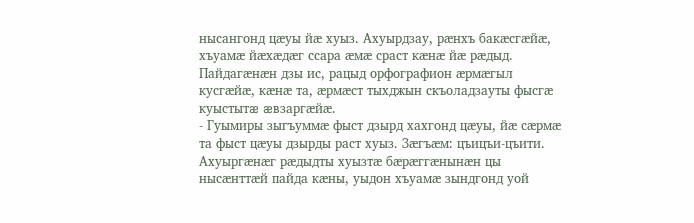нысангонд цæуы йæ хуыз. Ахуырдзау, рæнхъ бакæсгæйæ, хъуамæ йæхæдæг ссара æмæ сраст кæнæ йæ рæдыд. Пайдагæнæн дзы ис, рацыд орфографион æрмæгыл кусгæйæ, кæнæ та, æрмæст тыхджын скъоладзауты фысгæ куыстытæ æвзаргæйæ.
- Гуымиры зыгъуммæ фыст дзырд хахгонд цæуы, йæ сæрмæ та фыст цæуы дзырды раст хуыз. Зæгъæм: цъицъи-цъити.
Ахуыргæнæг рæдыдты хуызтæ бæрæггæнынæн цы нысæнттæй пайда кæны, уыдон хъуамæ зындгонд уой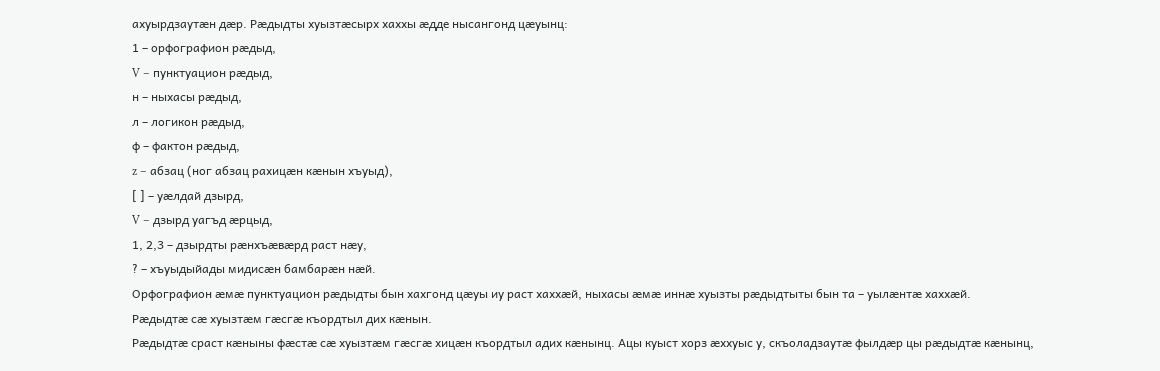ахуырдзаутæн дæр. Рæдыдты хуызтæсырх хаххы æдде нысангонд цæуынц:
1 – орфографион рæдыд,
V – пунктуацион рæдыд,
н – ныхасы рæдыд,
л – логикон рæдыд,
ф – фактон рæдыд,
z – абзац (ног абзац рахицæн кæнын хъуыд),
[ ] – уæлдай дзырд,
V – дзырд уагъд æрцыд,
1, 2,3 – дзырдты рæнхъæвæрд раст нæу,
? – хъуыдыйады мидисæн бамбарæн нæй.
Орфографион æмæ пунктуацион рæдыдты бын хахгонд цæуы иу раст хаххæй, ныхасы æмæ иннæ хуызты рæдыдтыты бын та – уылæнтæ хаххæй.
Рæдыдтæ сæ хуызтæм гæсгæ къордтыл дих кæнын.
Рæдыдтæ сраст кæныны фæстæ сæ хуызтæм гæсгæ хицæн къордтыл адих кæнынц. Ацы куыст хорз æххуыс у, скъоладзаутæ фылдæр цы рæдыдтæ кæнынц,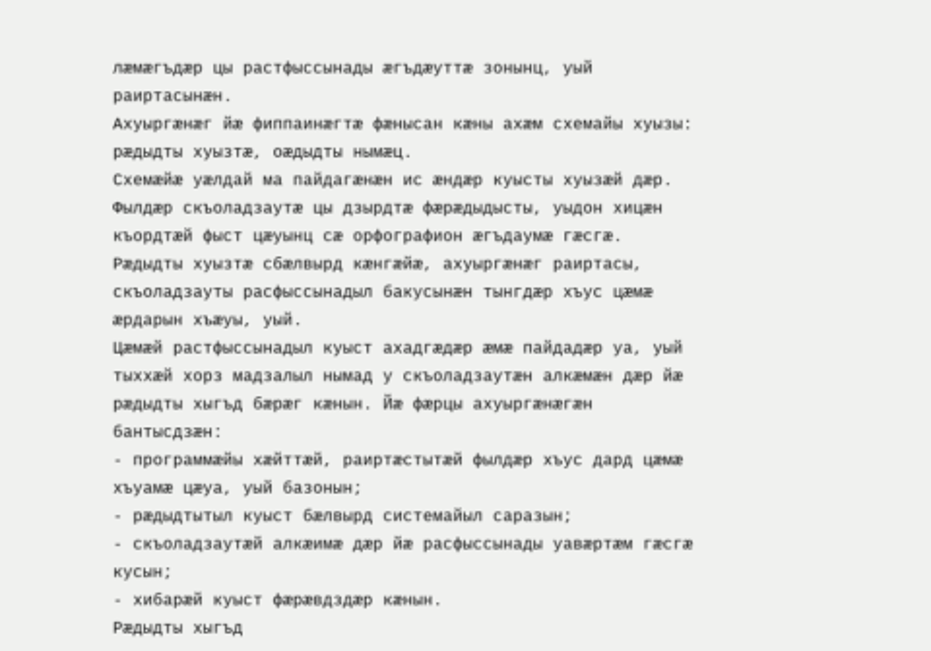лæмæгъдæр цы растфыссынады æгъдæуттæ зонынц, уый раиртасынæн.
Ахуыргæнæг йæ фиппаинæгтæ фæнысан кæны ахæм схемайы хуызы: рæдыдты хуызтæ, оæдыдты нымæц.
Схемæйæ уæлдай ма пайдагæнæн ис æндæр куысты хуызæй дæр. Фылдæр скъоладзаутæ цы дзырдтæ фæрæдыдысты, уыдон хицæн къордтæй фыст цæуынц сæ орфографион æгъдаумæ гæсгæ.
Рæдыдты хуызтæ сбæлвырд кæнгæйæ, ахуыргæнæг раиртасы, скъоладзауты расфыссынадыл бакусынæн тынгдæр хъус цæмæ æрдарын хъæуы, уый.
Цæмæй растфыссынадыл куыст ахадгæдæр æмæ пайдадæр уа, уый тыххæй хорз мадзалыл нымад у скъоладзаутæн алкæмæн дæр йæ рæдыдты хыгъд бæрæг кæнын. Йæ фæрцы ахуыргæнæгæн бантысдзæн:
- программæйы хæйттæй, раиртæстытæй фылдæр хъус дард цæмæ хъуамæ цæуа, уый базонын;
- рæдыдтытыл куыст бæлвырд системайыл саразын;
- скъоладзаутæй алкæимæ дæр йæ расфыссынады уавæртæм гæсгæ кусын;
- хибарæй куыст фæрæвдздæр кæнын.
Рæдыдты хыгъд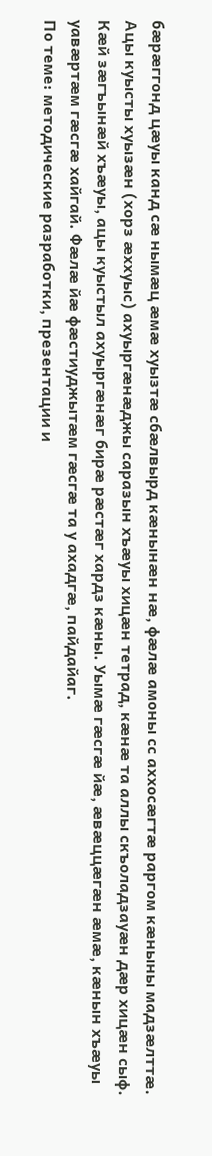бæрæггонд цæуы канд сæ нымæц æмæ хуызтæ сбæлвырд кæнынæн нæ, фæлæ амоны сс аххосæгтæ раргом кæныны мадзæлттæ.
Ацы куысты хуызæн (хорз æххуыс) ахуыргæнæджы саразын хъæуы хицæн тетрад, кæнæ та аллы скъоладзауæн дæр хицæн сыф.
Кæй зæгъынæй хъæуы, ацы куыстыл ахуыргæнæг бирæ рæстæг хардз кæны. Уымæ гæсгæ йæ, æвæццæгæн æмæ, кæнын хъæуы уавæртæм гæсгæ хайгай. Фæлæ йæ фæстиуджытæм гæсгæ та у ахадгæ, пайдайаг.
По теме: методические разработки, презентации и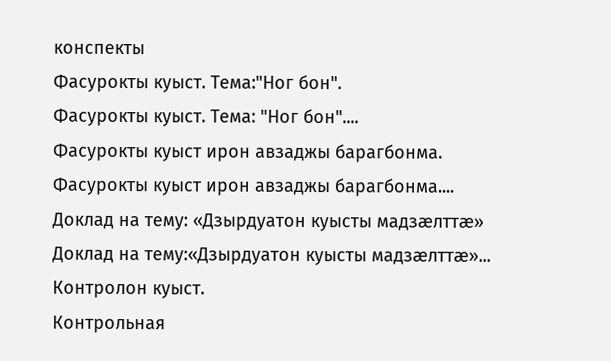конспекты
Фасурокты куыст. Тема:"Ног бон".
Фасурокты куыст. Тема: "Ног бон"....
Фасурокты куыст ирон авзаджы барагбонма.
Фасурокты куыст ирон авзаджы барагбонма....
Доклад на тему: «Дзырдуатон куысты мадзæлттæ»
Доклад на тему:«Дзырдуатон куысты мадзæлттæ»...
Контролон куыст.
Контрольная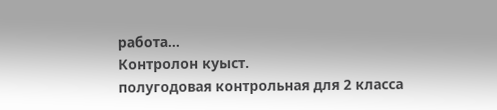работа...
Контролон куыст.
полугодовая контрольная для 2 класса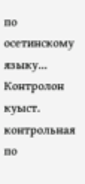по осетинскому языку...
Контролон куыст.
контрольная по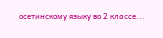осетинскому языку во 2 классе...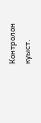Контролон куыст.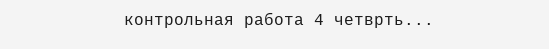контрольная работа 4 четврть...